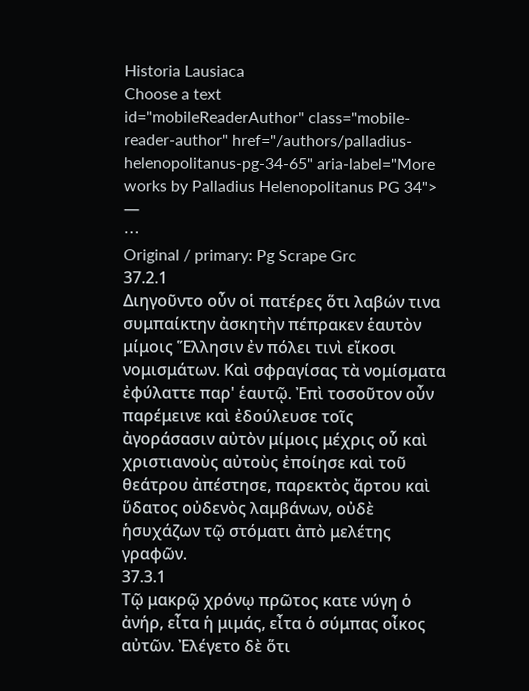Historia Lausiaca
Choose a text
id="mobileReaderAuthor" class="mobile-reader-author" href="/authors/palladius-helenopolitanus-pg-34-65" aria-label="More works by Palladius Helenopolitanus PG 34">
—
⋯
Original / primary: Pg Scrape Grc
37.2.1
Διηγοῦντο οὖν οἱ πατέρες ὅτι λαβών τινα συμπαίκτην ἀσκητὴν πέπρακεν ἑαυτὸν μίμοις Ἕλλησιν ἐν πόλει τινὶ εἴκοσι νομισμάτων. Καὶ σφραγίσας τὰ νομίσματα ἐφύλαττε παρ' ἑαυτῷ. Ἐπὶ τοσοῦτον οὖν παρέμεινε καὶ ἐδούλευσε τοῖς ἀγοράσασιν αὐτὸν μίμοις μέχρις οὗ καὶ χριστιανοὺς αὐτοὺς ἐποίησε καὶ τοῦ θεάτρου ἀπέστησε, παρεκτὸς ἄρτου καὶ ὕδατος οὐδενὸς λαμβάνων, οὐδὲ ἡσυχάζων τῷ στόματι ἀπὸ μελέτης γραφῶν.
37.3.1
Τῷ μακρῷ χρόνῳ πρῶτος κατε νύγη ὁ ἀνήρ, εἶτα ἡ μιμάς, εἶτα ὁ σύμπας οἶκος αὐτῶν. Ἐλέγετο δὲ ὅτι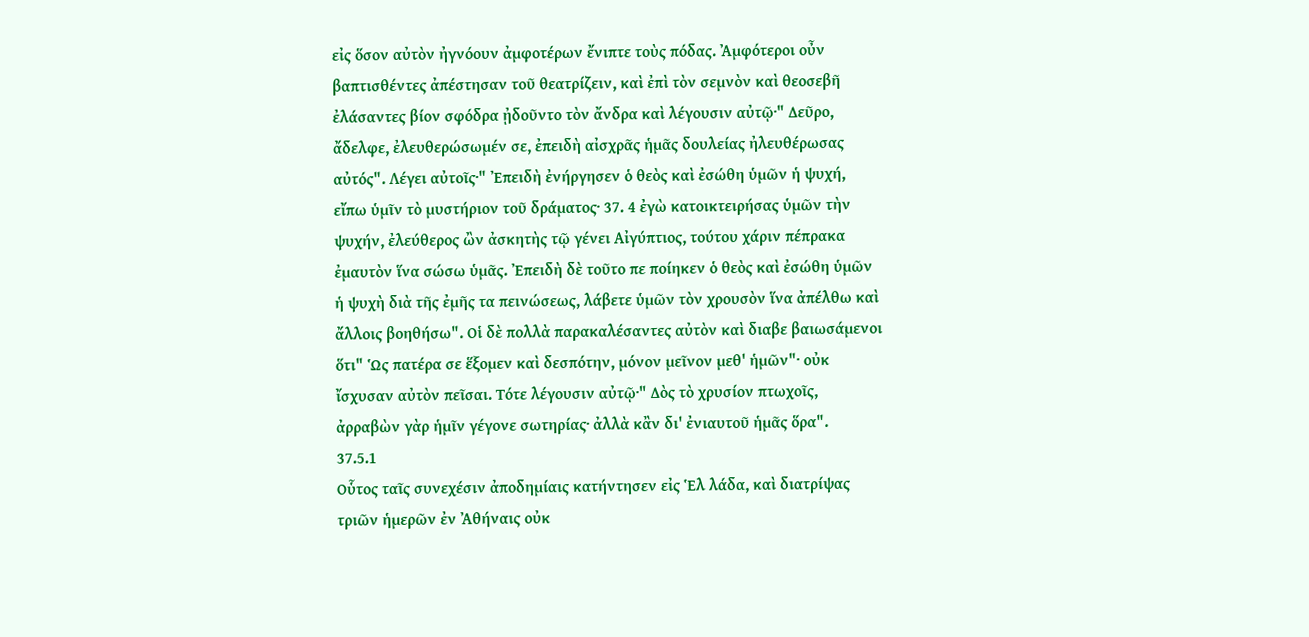εἰς ὅσον αὐτὸν ἠγνόουν ἀμφοτέρων ἔνιπτε τοὺς πόδας. Ἀμφότεροι οὖν βαπτισθέντες ἀπέστησαν τοῦ θεατρίζειν, καὶ ἐπὶ τὸν σεμνὸν καὶ θεοσεβῆ ἐλάσαντες βίον σφόδρα ᾐδοῦντο τὸν ἄνδρα καὶ λέγουσιν αὐτῷ·" Δεῦρο, ἄδελφε, ἐλευθερώσωμέν σε, ἐπειδὴ αἰσχρᾶς ἡμᾶς δουλείας ἠλευθέρωσας αὐτός". Λέγει αὐτοῖς·" Ἐπειδὴ ἐνήργησεν ὁ θεὸς καὶ ἐσώθη ὑμῶν ἡ ψυχή, εἴπω ὑμῖν τὸ μυστήριον τοῦ δράματος· 37. 4 ἐγὼ κατοικτειρήσας ὑμῶν τὴν ψυχήν, ἐλεύθερος ὢν ἀσκητὴς τῷ γένει Αἰγύπτιος, τούτου χάριν πέπρακα ἐμαυτὸν ἵνα σώσω ὑμᾶς. Ἐπειδὴ δὲ τοῦτο πε ποίηκεν ὁ θεὸς καὶ ἐσώθη ὑμῶν ἡ ψυχὴ διὰ τῆς ἐμῆς τα πεινώσεως, λάβετε ὑμῶν τὸν χρουσὸν ἵνα ἀπέλθω καὶ ἄλλοις βοηθήσω". Οἱ δὲ πολλὰ παρακαλέσαντες αὐτὸν καὶ διαβε βαιωσάμενοι ὅτι" Ὡς πατέρα σε ἕξομεν καὶ δεσπότην, μόνον μεῖνον μεθ' ἡμῶν"· οὐκ ἴσχυσαν αὐτὸν πεῖσαι. Τότε λέγουσιν αὐτῷ·" Δὸς τὸ χρυσίον πτωχοῖς, ἀρραβὼν γὰρ ἡμῖν γέγονε σωτηρίας· ἀλλὰ κἂν δι' ἐνιαυτοῦ ἡμᾶς ὅρα".
37.5.1
Οὗτος ταῖς συνεχέσιν ἀποδημίαις κατήντησεν εἰς Ἑλ λάδα, καὶ διατρίψας τριῶν ἡμερῶν ἐν Ἀθήναις οὐκ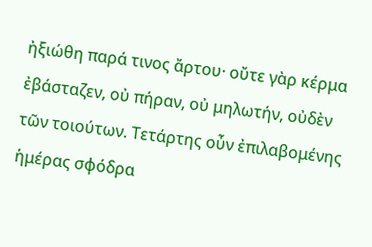ἠξιώθη παρά τινος ἄρτου· οὔτε γὰρ κέρμα ἐβάσταζεν, οὐ πήραν, οὐ μηλωτήν, οὐδὲν τῶν τοιούτων. Τετάρτης οὖν ἐπιλαβομένης ἡμέρας σφόδρα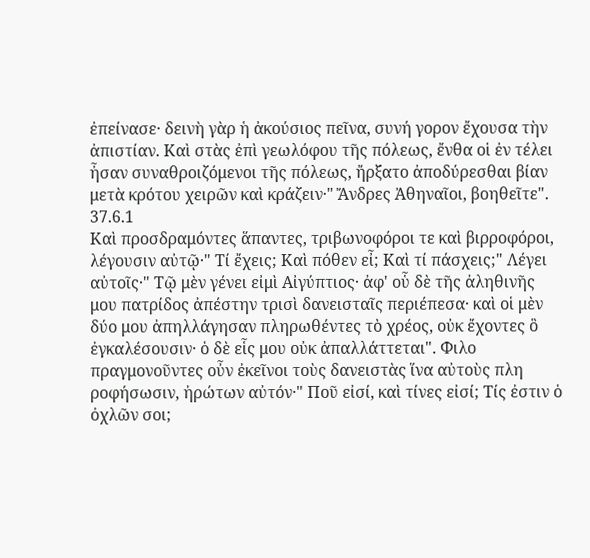ἐπείνασε· δεινὴ γὰρ ἡ ἀκούσιος πεῖνα, συνή γορον ἔχουσα τὴν ἀπιστίαν. Καὶ στὰς ἐπὶ γεωλόφου τῆς πόλεως, ἔνθα οἱ ἐν τέλει ἦσαν συναθροιζόμενοι τῆς πόλεως, ἤρξατο ἀποδύρεσθαι βίαν μετὰ κρότου χειρῶν καὶ κράζειν·" Ἄνδρες Ἀθηναῖοι, βοηθεῖτε".
37.6.1
Καὶ προσδραμόντες ἅπαντες, τριβωνοφόροι τε καὶ βιρροφόροι, λέγουσιν αὐτῷ·" Τί ἔχεις; Καὶ πόθεν εἶ; Καὶ τί πάσχεις;" Λέγει αὐτοῖς·" Τῷ μὲν γένει εἰμὶ Αἰγύπτιος· ἀφ' οὗ δὲ τῆς ἀληθινῆς μου πατρίδος ἀπέστην τρισὶ δανεισταῖς περιέπεσα· καὶ οἱ μὲν δύο μου ἀπηλλάγησαν πληρωθέντες τὸ χρέος, οὐκ ἔχοντες ὃ ἐγκαλέσουσιν· ὁ δὲ εἷς μου οὐκ ἀπαλλάττεται". Φιλο πραγμονοῦντες οὖν ἐκεῖνοι τοὺς δανειστὰς ἵνα αὐτοὺς πλη ροφήσωσιν, ἠρώτων αὐτόν·" Ποῦ εἰσί, καὶ τίνες εἰσί; Τίς ἐστιν ὁ ὀχλῶν σοι;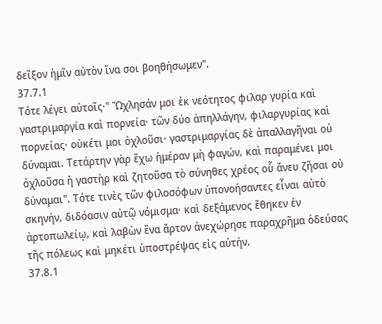δεῖξον ἡμῖν αὐτὸν ἵνα σοι βοηθήσωμεν".
37.7.1
Τότε λέγει αὐτοῖς·" Ὤχλησάν μοι ἐκ νεότητος φιλαρ γυρία καὶ γαστριμαργία καὶ πορνεία· τῶν δύο ἀπηλλάγην, φιλαργυρίας καὶ πορνείας· οὐκέτι μοι ὀχλοῦσι· γαστριμαργίας δὲ ἀπαλλαγῆναι οὐ δύναμαι. Τετάρτην γὰρ ἔχω ἡμέραν μὴ φαγών, καὶ παραμένει μοι ὀχλοῦσα ἡ γαστὴρ καὶ ζητοῦσα τὸ σύνηθες χρέος οὗ ἄνευ ζῆσαι οὐ δύναμαι". Τότε τινὲς τῶν φιλοσόφων ὑπονοήσαντες εἶναι αὐτὸ σκηνήν, διδόασιν αὐτῷ νόμισμα· καὶ δεξάμενος ἔθηκεν ἐν ἀρτοπωλείῳ, καὶ λαβὼν ἕνα ἄρτον ἀνεχώρησε παραχρῆμα ὁδεύσας τῆς πόλεως καὶ μηκέτι ὑποστρέψας εἰς αὐτήν.
37.8.1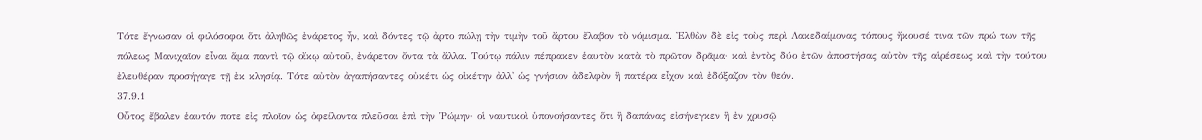Τότε ἔγνωσαν οἱ φιλόσοφοι ὅτι ἀληθῶς ἐνάρετος ἦν, καὶ δόντες τῷ ἀρτο πώλῃ τὴν τιμὴν τοῦ ἄρτου ἔλαβον τὸ νόμισμα. Ἐλθὼν δὲ εἰς τοὺς περὶ Λακεδαίμονας τόπους ἤκουσέ τινα τῶν πρώ των τῆς πόλεως Μανιχαῖον εἶναι ἅμα παντὶ τῷ οἴκῳ αὐτοῦ, ἐνάρετον ὄντα τὰ ἄλλα. Τούτῳ πάλιν πέπρακεν ἑαυτὸν κατὰ τὸ πρῶτον δρᾶμα· καὶ ἐντὸς δύο ἐτῶν ἀποστήσας αὐτὸν τῆς αἱρέσεως καὶ τὴν τούτου ἐλευθέραν προσήγαγε τῇ ἐκ κλησίᾳ. Τότε αὐτὸν ἀγαπήσαντες οὐκέτι ὡς οἰκέτην ἀλλ' ὡς γνήσιον ἀδελφὸν ἢ πατέρα εἶχον καὶ ἐδόξαζον τὸν θεόν.
37.9.1
Οὗτος ἔβαλεν ἑαυτόν ποτε εἰς πλοῖον ὡς ὀφείλοντα πλεῦσαι ἐπὶ τὴν Ῥώμην· οἱ ναυτικοὶ ὑπονοήσαντες ὅτι ἢ δαπάνας εἰσήνεγκεν ἢ ἐν χρυσῷ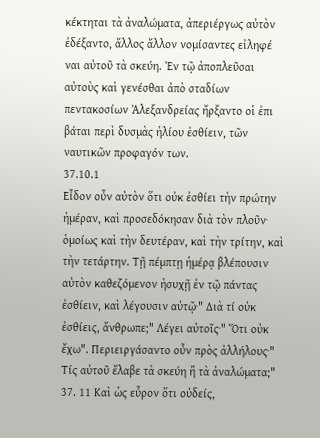κέκτηται τὰ ἀναλώματα, ἀπεριέργως αὐτὸν ἐδέξαντο, ἄλλος ἄλλον νομίσαντες εἰληφέ ναι αὐτοῦ τὰ σκεύη. Ἐν τῷ ἀποπλεῦσαι αὐτοὺς καὶ γενέσθαι ἀπὸ σταδίων πεντακοσίων Ἀλεξανδρείας ἤρξαντο οἱ ἐπι βάται περὶ δυσμὰς ἡλίου ἐσθίειν, τῶν ναυτικῶν προφαγόν των.
37.10.1
Εἶδον οὖν αὐτὸν ὅτι οὐκ ἐσθίει τὴν πρώτην ἡμέραν, καὶ προσεδόκησαν διὰ τὸν πλοῦν· ὁμοίως καὶ τὴν δευτέραν, καὶ τὴν τρίτην, καὶ τὴν τετάρτην. Τῇ πέμπτῃ ἡμέρᾳ βλέπουσιν αὐτὸν καθεζόμενον ἡσυχῇ ἐν τῷ πάντας ἐσθίειν, καὶ λέγουσιν αὐτῷ·" Διὰ τί οὐκ ἐσθίεις, ἄνθρωπε;" Λέγει αὐτοῖς·" Ὅτι οὐκ ἔχω". Περιειργάσαντο οὖν πρὸς ἀλλήλους·" Τίς αὐτοῦ ἔλαβε τὰ σκεύη ἢ τὰ ἀναλώματα;" 37. 11 Καὶ ὡς εὗρον ὅτι οὐδείς,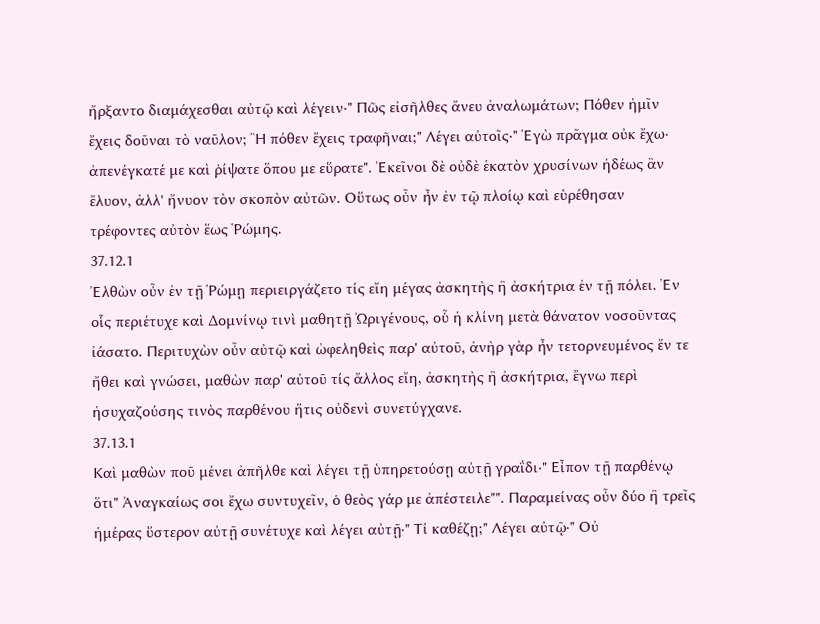ἤρξαντο διαμάχεσθαι αὐτῷ καὶ λέγειν·" Πῶς εἰσῆλθες ἄνευ ἀναλωμάτων; Πόθεν ἡμῖν ἔχεις δοῦναι τὸ ναῦλον; Ἢ πόθεν ἔχεις τραφῆναι;" Λέγει αὐτοῖς·" Ἐγὼ πρᾶγμα οὐκ ἔχω· ἀπενέγκατέ με καὶ ῥίψατε ὅπου με εὕρατε". Ἐκεῖνοι δὲ οὐδὲ ἑκατὸν χρυσίνων ἡδέως ἂν ἔλυον, ἀλλ' ἤνυον τὸν σκοπὸν αὐτῶν. Οὕτως οὖν ἦν ἐν τῷ πλοίῳ καὶ εὑρέθησαν τρέφοντες αὐτὸν ἕως Ῥώμης.
37.12.1
Ἐλθὼν οὖν ἐν τῇ Ῥώμῃ περιειργάζετο τίς εἴη μέγας ἀσκητὴς ἢ ἀσκήτρια ἐν τῇ πόλει. Ἐν οἷς περιέτυχε καὶ Δομνίνῳ τινὶ μαθητῇ Ὠριγένους, οὗ ἡ κλίνη μετὰ θάνατον νοσοῦντας ἰάσατο. Περιτυχὼν οὖν αὐτῷ καὶ ὠφεληθεὶς παρ' αὐτοῦ, ἀνὴρ γὰρ ἦν τετορνευμένος ἔν τε ἤθει καὶ γνώσει, μαθὼν παρ' αὐτοῦ τίς ἄλλος εἴη, ἀσκητὴς ἢ ἀσκήτρια, ἔγνω περὶ ἡσυχαζούσης τινὸς παρθένου ἥτις οὐδενὶ συνετύγχανε.
37.13.1
Καὶ μαθὼν ποῦ μένει ἀπῆλθε καὶ λέγει τῇ ὑπηρετούσῃ αὐτῇ γραΐδι·" Εἶπον τῇ παρθένῳ ὅτι" Ἀναγκαίως σοι ἔχω συντυχεῖν, ὁ θεὸς γάρ με ἀπέστειλε"". Παραμείνας οὖν δύο ἢ τρεῖς ἡμέρας ὕστερον αὐτῇ συνέτυχε καὶ λέγει αὐτῇ·" Τί καθέζῃ;" Λέγει αὐτῷ·" Οὐ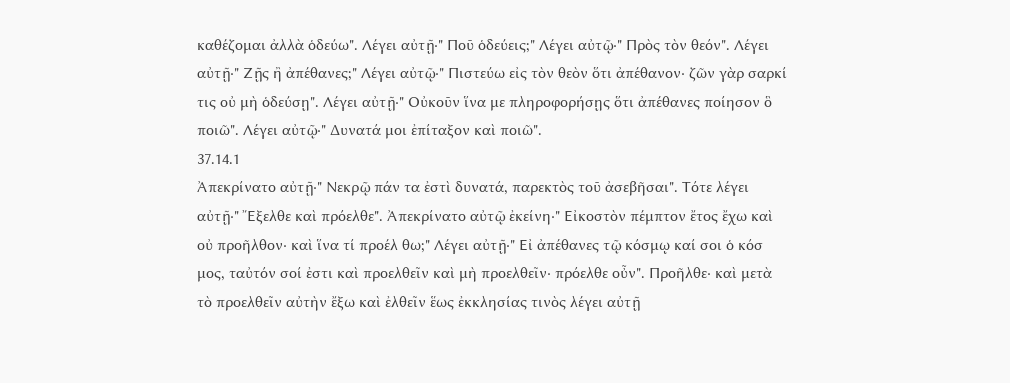καθέζομαι ἀλλὰ ὁδεύω". Λέγει αὐτῇ·" Ποῦ ὁδεύεις;" Λέγει αὐτῷ·" Πρὸς τὸν θεόν". Λέγει αὐτῇ·" Ζῇς ἢ ἀπέθανες;" Λέγει αὐτῷ·" Πιστεύω εἰς τὸν θεὸν ὅτι ἀπέθανον· ζῶν γὰρ σαρκί τις οὐ μὴ ὁδεύσῃ". Λέγει αὐτῇ·" Οὐκοῦν ἵνα με πληροφορήσῃς ὅτι ἀπέθανες ποίησον ὃ ποιῶ". Λέγει αὐτῷ·" Δυνατά μοι ἐπίταξον καὶ ποιῶ".
37.14.1
Ἀπεκρίνατο αὐτῇ·" Νεκρῷ πάν τα ἐστὶ δυνατά, παρεκτὸς τοῦ ἀσεβῆσαι". Τότε λέγει αὐτῇ·" Ἔξελθε καὶ πρόελθε". Ἀπεκρίνατο αὐτῷ ἐκείνη·" Εἰκοστὸν πέμπτον ἔτος ἔχω καὶ οὐ προῆλθον· καὶ ἵνα τί προέλ θω;" Λέγει αὐτῇ·" Εἰ ἀπέθανες τῷ κόσμῳ καί σοι ὁ κόσ μος, ταὐτόν σοί ἐστι καὶ προελθεῖν καὶ μὴ προελθεῖν· πρόελθε οὖν". Προῆλθε· καὶ μετὰ τὸ προελθεῖν αὐτὴν ἔξω καὶ ἐλθεῖν ἕως ἐκκλησίας τινὸς λέγει αὐτῇ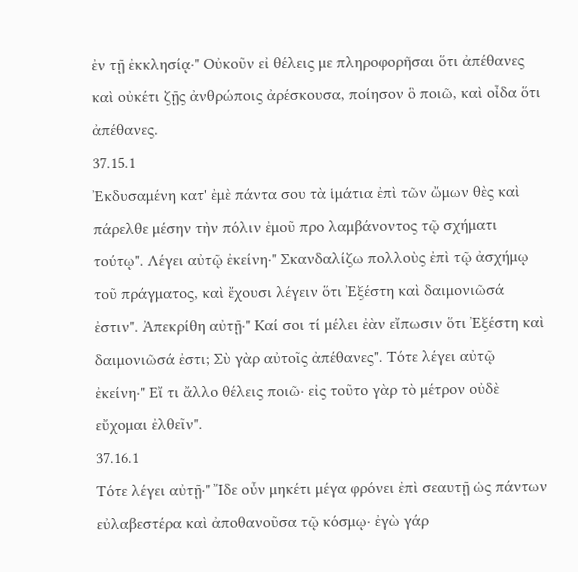ἐν τῇ ἐκκλησίᾳ·" Οὐκοῦν εἰ θέλεις με πληροφορῆσαι ὅτι ἀπέθανες καὶ οὐκέτι ζῇς ἀνθρώποις ἀρέσκουσα, ποίησον ὃ ποιῶ, καὶ οἶδα ὅτι ἀπέθανες.
37.15.1
Ἐκδυσαμένη κατ' ἐμὲ πάντα σου τὰ ἱμάτια ἐπὶ τῶν ὤμων θὲς καὶ πάρελθε μέσην τὴν πόλιν ἐμοῦ προ λαμβάνοντος τῷ σχήματι τούτῳ". Λέγει αὐτῷ ἐκείνη·" Σκανδαλίζω πολλοὺς ἐπὶ τῷ ἀσχήμῳ τοῦ πράγματος, καὶ ἔχουσι λέγειν ὅτι Ἐξέστη καὶ δαιμονιῶσά ἐστιν". Ἀπεκρίθη αὐτῇ·" Καί σοι τί μέλει ἐὰν εἴπωσιν ὅτι Ἐξέστη καὶ δαιμονιῶσά ἐστι; Σὺ γὰρ αὐτοῖς ἀπέθανες". Τότε λέγει αὐτῷ ἐκείνη·" Εἴ τι ἄλλο θέλεις ποιῶ· εἰς τοῦτο γὰρ τὸ μέτρον οὐδὲ εὔχομαι ἐλθεῖν".
37.16.1
Τότε λέγει αὐτῇ·" Ἴδε οὖν μηκέτι μέγα φρόνει ἐπὶ σεαυτῇ ὡς πάντων εὐλαβεστέρα καὶ ἀποθανοῦσα τῷ κόσμῳ· ἐγὼ γάρ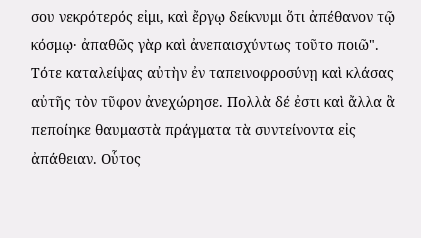σου νεκρότερός εἰμι, καὶ ἔργῳ δείκνυμι ὅτι ἀπέθανον τῷ κόσμῳ· ἀπαθῶς γὰρ καὶ ἀνεπαισχύντως τοῦτο ποιῶ". Τότε καταλείψας αὐτὴν ἐν ταπεινοφροσύνῃ καὶ κλάσας αὐτῆς τὸν τῦφον ἀνεχώρησε. Πολλὰ δέ ἐστι καὶ ἄλλα ἃ πεποίηκε θαυμαστὰ πράγματα τὰ συντείνοντα εἰς ἀπάθειαν. Οὗτος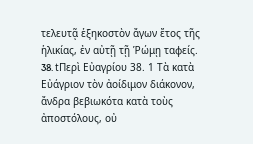τελευτᾷ ἑξηκοστὸν ἄγων ἔτος τῆς ἡλικίας, ἐν αὐτῇ τῇ Ῥώμῃ ταφείς. 38. tΠερὶ Εὐαγρίου 38. 1 Τὰ κατὰ Εὐάγριον τὸν ἀοίδιμον διάκονον, ἄνδρα βεβιωκότα κατὰ τοὺς ἀποστόλους, οὐ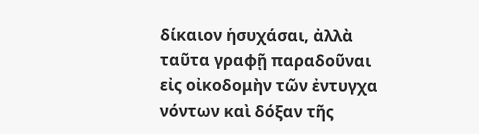δίκαιον ἡσυχάσαι, ἀλλὰ ταῦτα γραφῇ παραδοῦναι εἰς οἰκοδομὴν τῶν ἐντυγχα νόντων καὶ δόξαν τῆς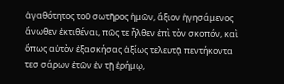ἀγαθότητος τοῦ σωτῆρος ἡμῶν, ἄξιον ἡγησάμενος ἄνωθεν ἐκτιθέναι, πῶς τε ἦλθεν ἐπὶ τὸν σκοπόν, καὶ ὅπως αὐτὸν ἐξασκήσας ἀξίως τελευτᾷ πεντήκοντα τεσ σάρων ἐτῶν ἐν τῇ ἐρήμῳ,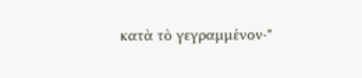κατὰ τὸ γεγραμμένον·"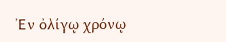Ἐν ὀλίγῳ χρόνῳ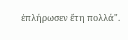ἐπλήρωσεν ἔτη πολλά".